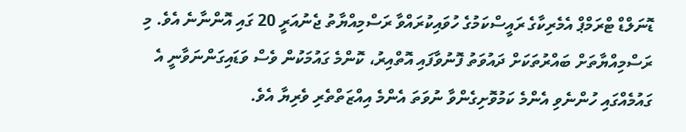ޑޮނަލްޑް ޓްރަމްޕް އެމެރިކާގެ ރައީސްކަމުގެ ހުވައިކުރައްވާ ރަސްމިއްޔާތު ޖެނުއަރީ 20 ގައި އޮންނާނެ އެވެ. މި ރަސްމިއްޔާތަށް ބައްރުތަކަށް ދައުވަތު ފޮނުވާފައި އޮތްއިރު، ކޮންމެ ގައުމަކުން ވެސް ވަޑައިގަންނަވާނީ އެ ގައުމެއްގައި ހުންނެވި އެންމެ ކަމުވޮށިގެންވާ ނުވަތަ އެންމެ އިއްޒަތްތެރި ވެރިޔާ އެވެ.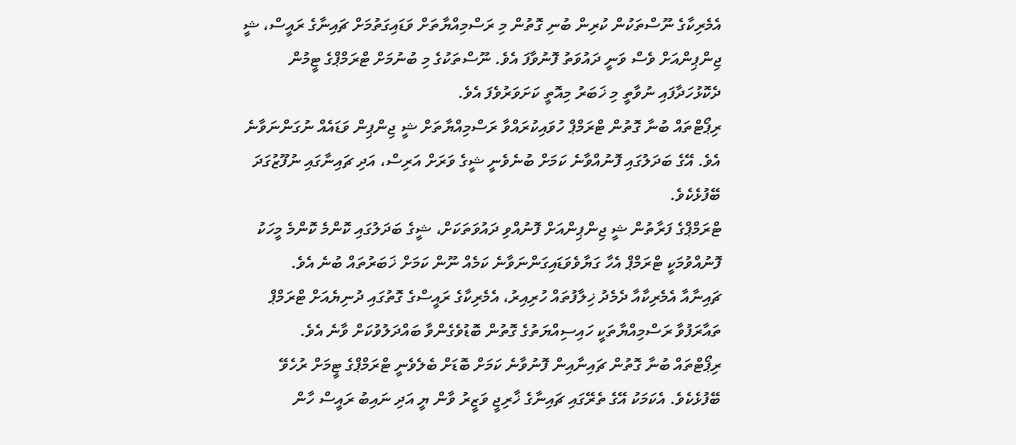އެމެރިކާގެ ނޫސްތަކުން ކުރިން ބުނި ގޮތުން މި ރަސްމިއްޔާތަށް ވަޑައިގަތުމަށް ޗައިނާގެ ރައީސް، ޝީ ޖިންޕިންއަށް ވެސް ވަނީ ދައުވަތު ފޮނުވާފަ އެވެ. ނޫސްތަކުގެ މި ބުނުމަށް ޓްރަމްޕްގެ ޓީމުން ދެކޮޅުހަދާފައި ނުވާތީ މި ޚަބަރު މިއޮތީ ކަށަވަރުވެފަ އެވެ.
ރިޕޯޓްތައް ބުނާ ގޮތުން ޓްރަމްޕް ހުވައިކުރައްވާ ރަސްމިއްޔާތަށް ޝީ ޖިންޕިން ވަޑައެއް ނުގަންނަވާނެ އެވެ. އޭގެ ބަދަލުގައި ފޮނުއްވާނެ ކަމަށް ބުނެވެނީ ޝީގެ ވަރަށް އަރިސް، އަދި ޗައިނާގައި ނުފޫޒުގަދަ ބޭފުޅެކެވެ.
ޓްރަމްޕްގެ ފަރާތުން ޝީ ޖިންޕިންއަށް ފޮނުއްވި ދައުވަތަކަށް، ޝީގެ ބަދަލުގައި ކޮންމެ ކޮންމެ މީހަކު ފޮނުއްވުމަކީ ޓްރަމްޕް އެހާ ގަޔާވެވަޑައިގަންނަވާނެ ކަމެއް ނޫން ކަމަށް ޚަބަރުތައް ބުނެ އެވެ.
ޗައިނާއާ އެމެރިކާއާ ދެމެދު ޚިލާފުތައް ހުރިއިރު، އެމެރިކާގެ ރައީސްގެ ގޮތުގައި ދުނިޔެއަށް ޓްރަމްޕް ތައާރަފުވާ ރަސްމިއްޔާތަކީ ހައިސިއްޔަތުގެ ގޮތުން ބޮޑުވެގެންވާ ބައްދަލުވުކަށް ވާނެ އެވެ.
ރިޕޯޓްތައް ބުނާ ގޮތުން ޗައިނާއިން ފޮނުވާނެ ކަމަށް ބޮޑަށް ބެލެވެނީ ޓްރަމްޕްގެ ޓީމަށް ރުހެވޭ ބޭފުޅެކެވެ. އެކަމަކު އޭގެ ތެރޭގައި ޗައިނާގެ ޚާރިޖީ ވަޒީރު ވާން ޔީ އަދި ނައިބު ރައީސް ހާން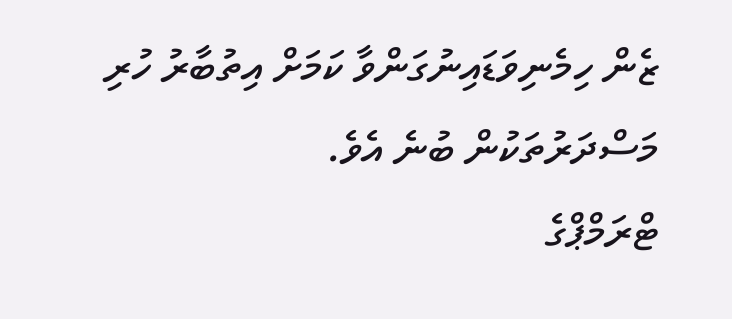ޒެން ހިމެނިވަޑައިނުގަންވާ ކަމަށް އިތުބާރު ހުރި މަސްދަރުތަކުން ބުނެ އެވެ.
ޓްރަމްޕްގެ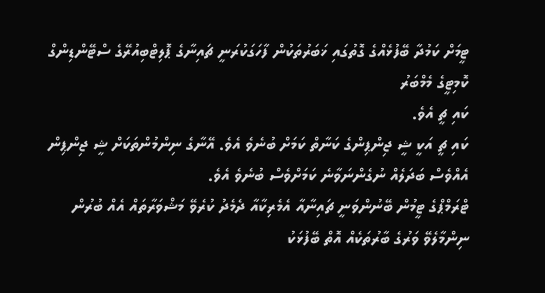ޓީމަށް ކަމުދާ ބޭފުޅެއްގެ ގޮތުގައި ޚަބަރުތަކުން ފާހަގަކުރަނީ ޗައިނާގެ ޕޮލިޓްބިއުރޭގެ ސްޓޭންޑިންގް ކޮމިޓީގެ މެމްބަރު
ކައި ޗީ އެވެ.
ކައި ޗީ އަކީ ޝީ ޖިންޕިންގެ ކަނާތް ކަމަށް ބުނެވެ އެވެ. އޭނާގެ ނިންމުންތަކަށް ޝީ ޖިންޕިން އެއްވެސް ބަދަލެއް ނުގެންނަވާނެ ކަމަށްވެސް ބުނެވެ އެވެ.
ޓްރަމްޕްގެ ޓީމުން ބޭނުންވަނީ ޗައިނާއާ އެމެރިކާއާ ދެމެދު ކުރެވޭ މަޝްވަރާތައް އެއް ބުރުން ނިންމާލެވޭ ވަރުގެ ބާރުތަކެއް އޮތް ބޭފުޅަކު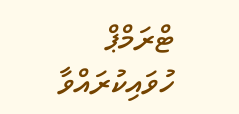ޓްރަމްޕް ހުވައިކުރައްވާ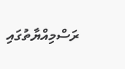ރަސްމިއްޔާތުގައި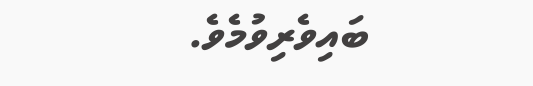ބައިވެރިވުމެވެ.